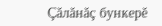Çăлăнăç бункерĕ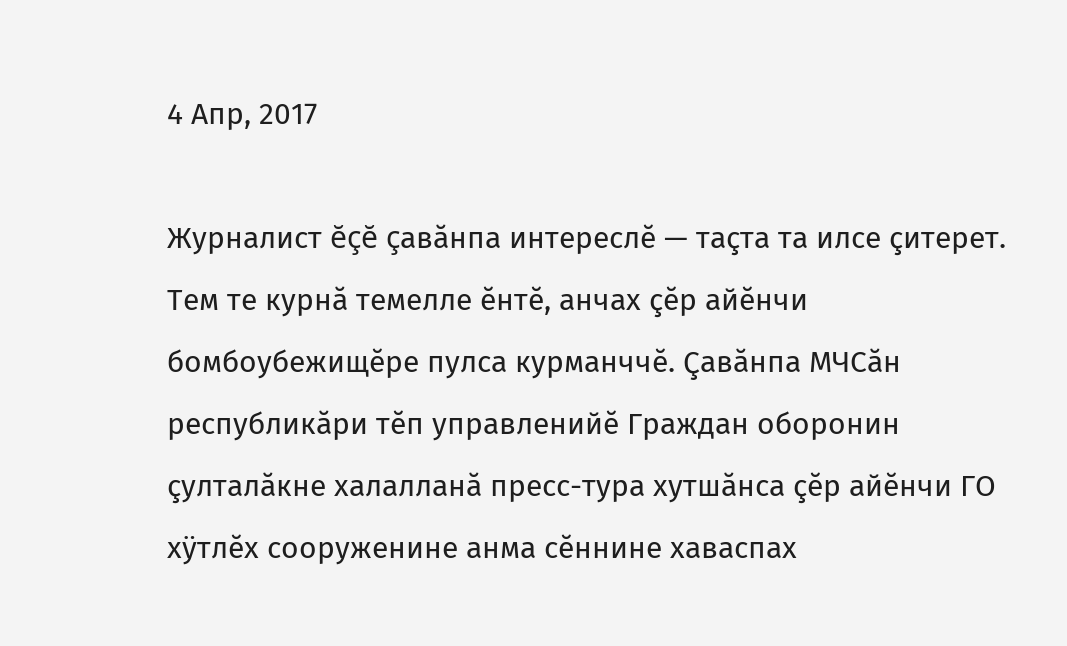4 Апр, 2017

Журналист ĕçĕ çавăнпа интереслĕ — таçта та илсе çитерет. Тем те курнă темелле ĕнтĕ, анчах çĕр айĕнчи бомбоубежищĕре пулса курманччĕ. Çавăнпа МЧСăн республикăри тĕп управленийĕ Граждан оборонин çулталăкне халалланă пресс-тура хутшăнса çĕр айĕнчи ГО хÿтлĕх сооруженине анма сĕннине хаваспах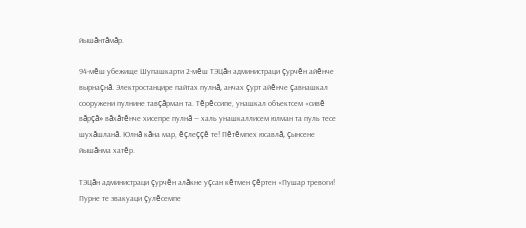йышăнтăмăр.

94-мĕш убежище Шупашкарти 2-мĕш ТЭЦăн администраци çурчĕн айĕнче вырнаçнă. Электростанцире пайтах пулнă, анчах çурт айĕнче çавнашкал сооружени пулнине тавçăрман та. Тĕрĕссипе, унашкал объектсем «сивĕ вăрçă» вăхăтĕнче хисепре пулнă — халь унашкаллисем юлман та пуль тесе шухăшланă. Юлнă кăна мар, ĕçлеççĕ те! Пĕтĕмпех юсавлă, çынсене йышăнма хатĕр.

ТЭЦăн администраци çурчĕн алăкне уçсан кĕтмен çĕртен «Пушар тревоги! Пурне те эвакуаци çулĕсемпе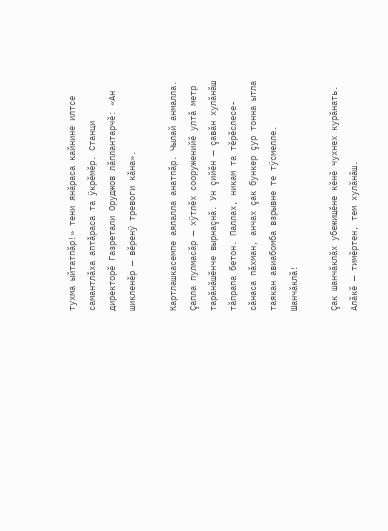тухма ыйтатпăр!» тени янăраса кайнине илтсе самантлăха аптăраса та ÿкрĕмĕр. Станци директорĕ Газретали Оруджов лăплантарчĕ: «Ан шикленĕр — вĕренÿ тревоги кăна».

Картлашкасемпе аялалла анатпăр. Чылай анмалла. Çапла пулмасăр — хÿтлĕх сооруженийĕ ултă метр тарăнăшĕнче вырнаçнă. Ун çийĕн — çавăн хулăнăш тăпрапа бетон. Паллах, никам та тĕрĕслесе-сăнаса пăхман, анчах çак бункер çур тонна ытла таякан авиабомба взрывне те тÿсмелле. Шанчăклă!

Çак шанчăклăх убежищĕне кĕнĕ чухнех курăнать. Алăкĕ — тимĕртен, тем хулăнăш.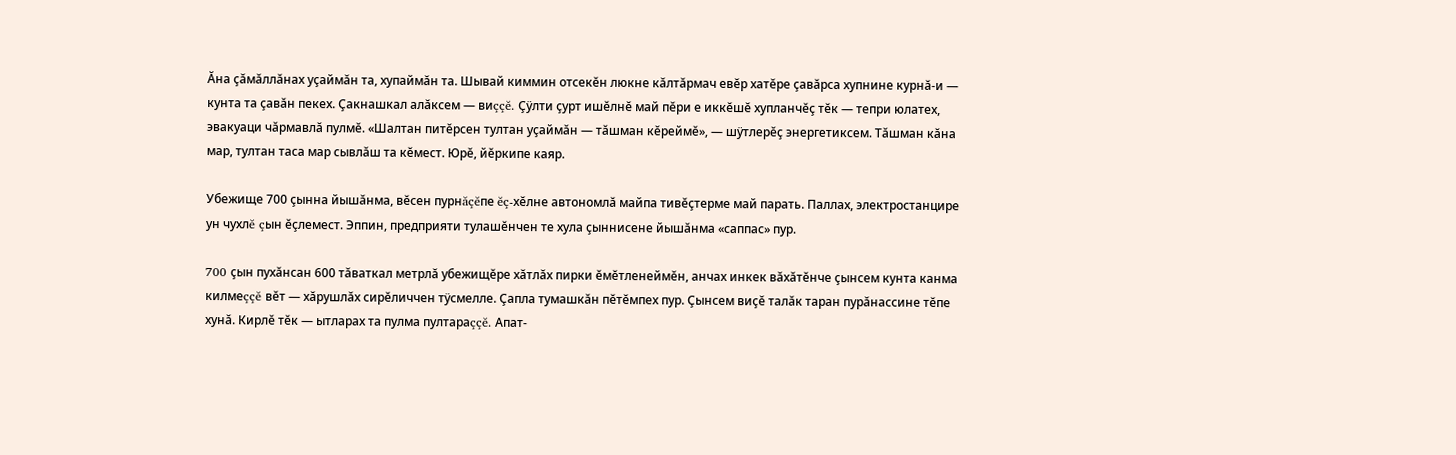Ăна çăмăллăнах уçаймăн та, хупаймăн та. Шывай киммин отсекĕн люкне кăлтăрмач евĕр хатĕре çавăрса хупнине курнă-и — кунта та çавăн пекех. Çакнашкал алăксем — виççĕ. Çÿлти çурт ишĕлнĕ май пĕри е иккĕшĕ хупланчĕç тĕк — тепри юлатех, эвакуаци чăрмавлă пулмĕ. «Шалтан питĕрсен тултан уçаймăн — тăшман кĕреймĕ», — шÿтлерĕç энергетиксем. Тăшман кăна мар, тултан таса мар сывлăш та кĕмест. Юрĕ, йĕркипе каяр.

Убежище 700 çынна йышăнма, вĕсен пурнăçĕпе ĕç-хĕлне автономлă майпа тивĕçтерме май парать. Паллах, электростанцире ун чухлĕ çын ĕçлемест. Эппин, предприяти тулашĕнчен те хула çыннисене йышăнма «саппас» пур.

700 çын пухăнсан 600 тăваткал метрлă убежищĕре хăтлăх пирки ĕмĕтленеймĕн, анчах инкек вăхăтĕнче çынсем кунта канма килмеççĕ вĕт — хăрушлăх сирĕличчен тÿсмелле. Çапла тумашкăн пĕтĕмпех пур. Çынсем виçĕ талăк таран пурăнассине тĕпе хунă. Кирлĕ тĕк — ытларах та пулма пултараççĕ. Апат-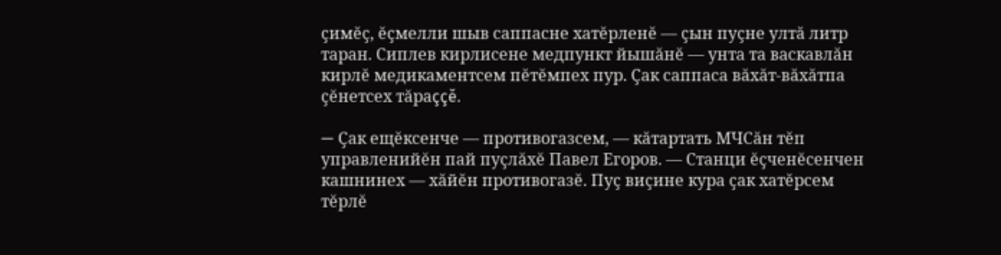çимĕç, ĕçмелли шыв саппасне хатĕрленĕ — çын пуçне ултă литр таран. Сиплев кирлисене медпункт йышăнĕ — унта та васкавлăн кирлĕ медикаментсем пĕтĕмпех пур. Çак саппаса вăхăт-вăхăтпа çĕнетсех тăраççĕ.

— Çак ещĕксенче — противогазсем, — кăтартать МЧСăн тĕп управленийĕн пай пуçлăхĕ Павел Егоров. — Станци ĕçченĕсенчен кашнинех — хăйĕн противогазĕ. Пуç виçине кура çак хатĕрсем тĕрлĕ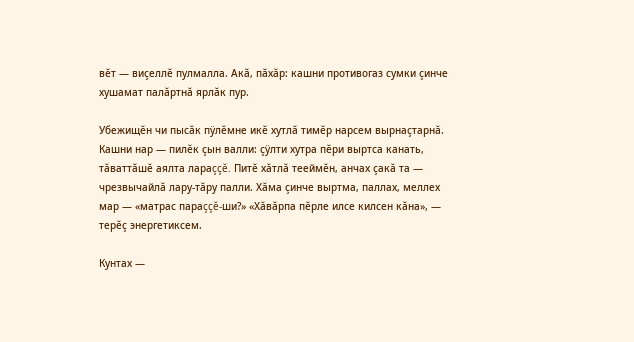вĕт — виçеллĕ пулмалла. Акă, пăхăр: кашни противогаз сумки çинче хушамат палăртнă ярлăк пур.

Убежищĕн чи пысăк пÿлĕмне икĕ хутлă тимĕр нарсем вырнаçтарнă. Кашни нар — пилĕк çын валли: çÿлти хутра пĕри выртса канать, тăваттăшĕ аялта лараççĕ. Питĕ хăтлă тееймĕн, анчах çакă та — чрезвычайлă лару-тăру палли. Хăма çинче выртма, паллах, меллех мар — «матрас параççĕ-ши?» «Хăвăрпа пĕрле илсе килсен кăна», — терĕç энергетиксем.

Кунтах —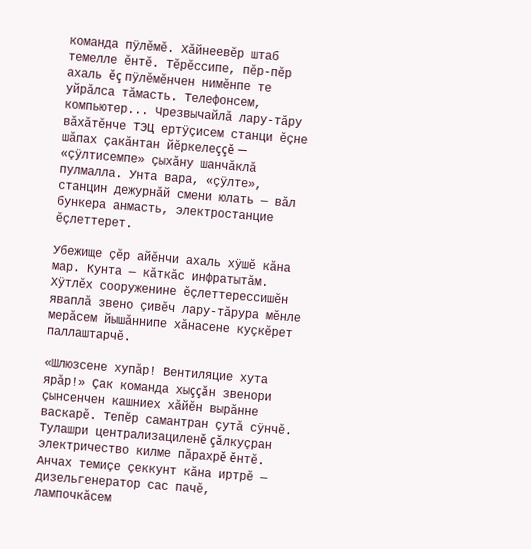команда пÿлĕмĕ. Хăйнеевĕр штаб темелле ĕнтĕ. Тĕрĕссипе, пĕр-пĕр ахаль ĕç пÿлĕмĕнчен нимĕнпе те уйрăлса тăмасть. Телефонсем, компьютер... Чрезвычайлă лару-тăру вăхăтĕнче ТЭЦ ертÿçисем станци ĕçне шăпах çакăнтан йĕркелеççĕ — «çÿлтисемпе» çыхăну шанчăклă пулмалла. Унта вара, «çÿлте», станцин дежурнăй смени юлать — вăл бункера анмасть, электростанцие ĕçлеттерет.

Убежище çĕр айĕнчи ахаль хÿшĕ кăна мар. Кунта — кăткăс инфратытăм. Хÿтлĕх сооруженине ĕçлеттерессишĕн яваплă звено çивĕч лару-тăрура мĕнле мерăсем йышăннипе хăнасене куçкĕрет паллаштарчĕ.

«Шлюзсене хупăр! Вентиляцие хута ярăр!» Çак команда хыççăн звенори çынсенчен кашниех хăйĕн вырăнне васкарĕ. Тепĕр самантран çутă сÿнчĕ. Тулашри централизациленĕ çăлкуçран электричество килме пăрахрĕ ĕнтĕ. Анчах темиçе çеккунт кăна иртрĕ — дизельгенератор сас пачĕ, лампочкăсем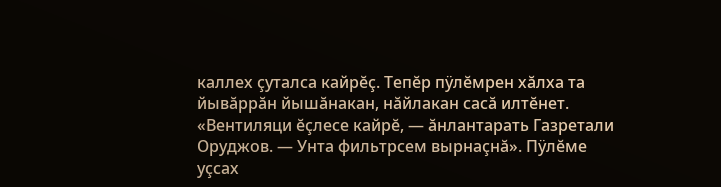каллех çуталса кайрĕç. Тепĕр пÿлĕмрен хăлха та йывăррăн йышăнакан, нăйлакан сасă илтĕнет. «Вентиляци ĕçлесе кайрĕ, — ăнлантарать Газретали Оруджов. — Унта фильтрсем вырнаçнă». Пÿлĕме уçсах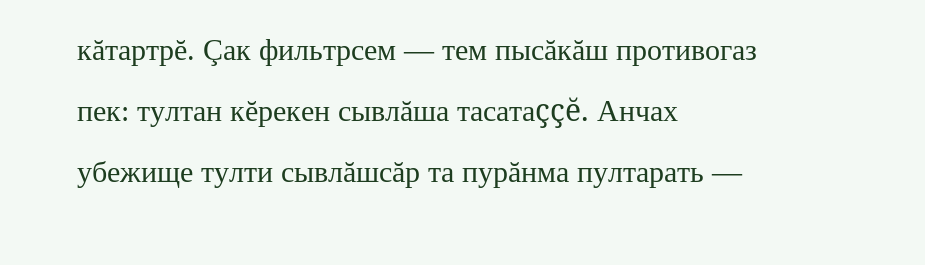кăтартрĕ. Çак фильтрсем — тем пысăкăш противогаз пек: тултан кĕрекен сывлăша тасатаççĕ. Анчах убежище тулти сывлăшсăр та пурăнма пултарать —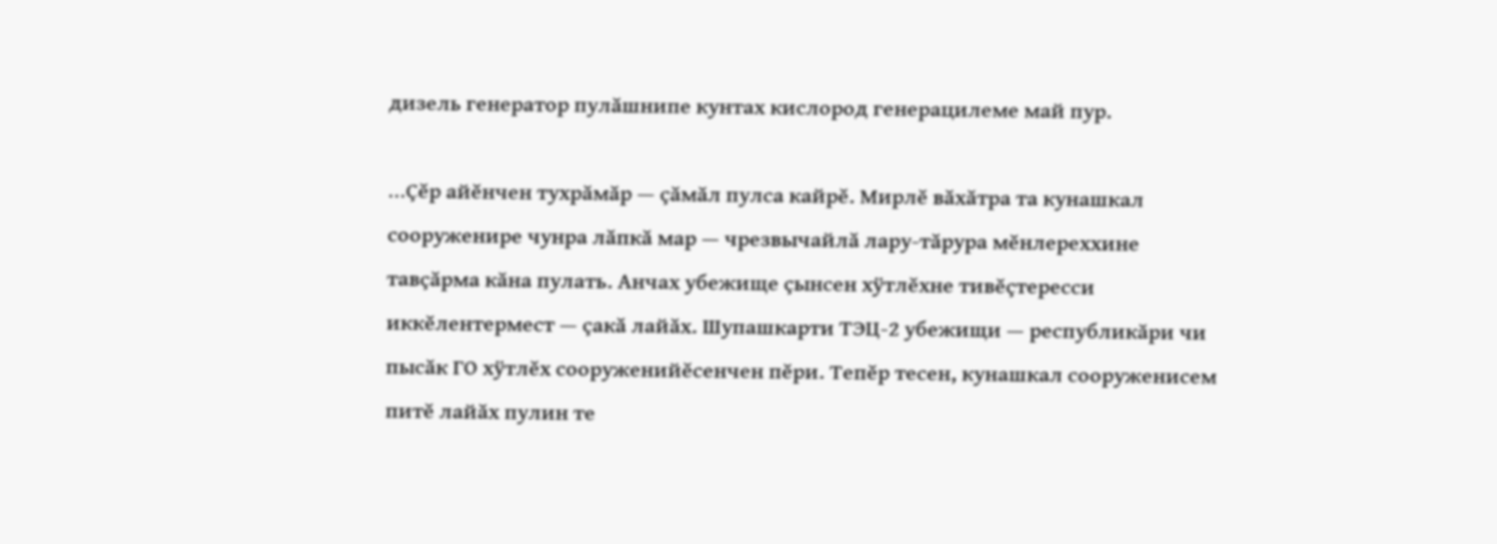дизель генератор пулăшнипе кунтах кислород генерацилеме май пур.

...Çĕр айĕнчен тухрăмăр — çăмăл пулса кайрĕ. Мирлĕ вăхăтра та кунашкал сооруженире чунра лăпкă мар — чрезвычайлă лару-тăрура мĕнлереххине тавçăрма кăна пулать. Анчах убежище çынсен хÿтлĕхне тивĕçтересси иккĕлентермест — çакă лайăх. Шупашкарти ТЭЦ-2 убежищи — республикăри чи пысăк ГО хÿтлĕх сооруженийĕсенчен пĕри. Тепĕр тесен, кунашкал сооруженисем питĕ лайăх пулин те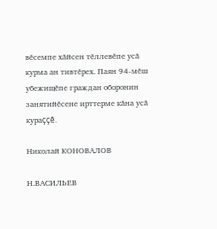вĕсемпе хăйсен тĕллевĕпе усă курма ан тивтĕрех. Паян 94-мĕш убежищĕпе граждан оборонин занятийĕсене ирттерме кăна усă кураççĕ.

Николай КОНОВАЛОВ

Н.ВАСИЛЬЕВ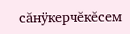сăнÿкерчĕкĕсем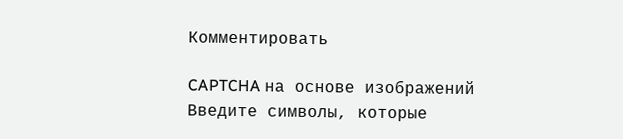Комментировать

CAPTCHA на основе изображений
Введите символы, которые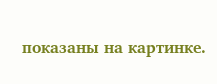показаны на картинке.